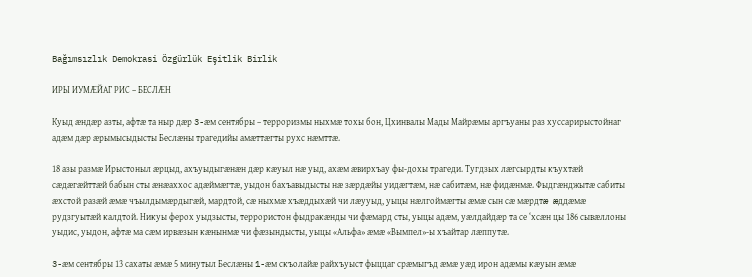Bağımsızlık Demokrasi Özgürlük Eşitlik Birlik

ИРЫ ИУМÆЙАГ РИС – БЕСЛÆН

Куыд æндæр азты, афтæ та ныр дæр 3-æм сентябры – терроризмы ныхмæ тохы бон, Цхинвалы Мады Майрæмы аргъуаны раз хуссарирыстойнаг адæм дæр æрымысыдысты Беслæны трагедийы амæттæгты рухс нæмттæ.

18 азы размæ Ирыстоныл æрцыд, ахъуыдыгæнæн дæр кæуыл нæ уыд, ахæм æвирхъау фы-дохы трагеди. Тугдзых лæгсырдты къухтæй сæдæгæйттæй бабын сты æнæаххос адæймæгтæ, уыдон бахъавыдысты нæ зæрдæйы уидæгтæм, нæ сабитæм, нæ фидæнмæ. Фыдгæнджытæ сабиты æхстой разæй æмæ чъылдымæрдыгæй, мардтой, сæ ныхмæ хъæддыхæй чи лæууыд, уыцы нæлгоймæгты æмæ сын сæ мæрдтæ æддæмæ рудзгуытæй калдтой. Никуы ферох уыдзысты, террористон фыдракæнды чи фæмард сты, уыцы адæм, уæлдайдæр та се ‘хсæн цы 186 сывæллоны уыдис, уыдон, афтæ ма сæм ирвæзын кæнынмæ чи фæзындысты, уыцы «Альфа» æмæ «Вымпел»-ы хъайтар лæппутæ.

3-æм сентябры 13 сахаты æмæ 5 минутыл Беслæны 1-æм скъолайæ райхъуыст фыццаг срæмыгъд æмæ уæд ирон адæмы кæуын æмæ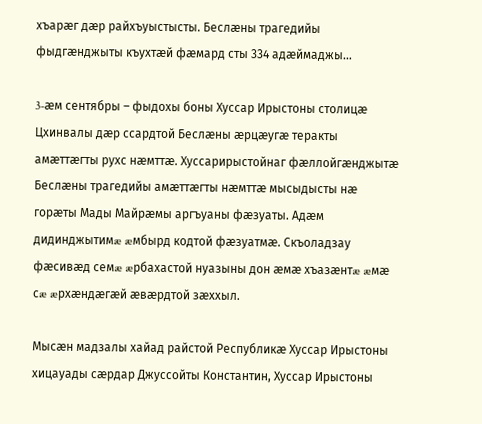хъарæг дæр райхъуыстысты. Беслæны трагедийы фыдгæнджыты къухтæй фæмард сты 334 адæймаджы…

3-æм сентябры – фыдохы боны Хуссар Ирыстоны столицæ Цхинвалы дæр ссардтой Беслæны æрцæугæ теракты амæттæгты рухс нæмттæ. Хуссарирыстойнаг фæллойгæнджытæ Беслæны трагедийы амæттæгты нæмттæ мысыдысты нæ горæты Мады Майрæмы аргъуаны фæзуаты. Адæм дидинджытимæ æмбырд кодтой фæзуатмæ. Скъоладзау фæсивæд семæ æрбахастой нуазыны дон æмæ хъазæнтæ æмæ сæ æрхæндæгæй æвæрдтой зæххыл.

Мысæн мадзалы хайад райстой Республикæ Хуссар Ирыстоны хицауады сæрдар Джуссойты Константин, Хуссар Ирыстоны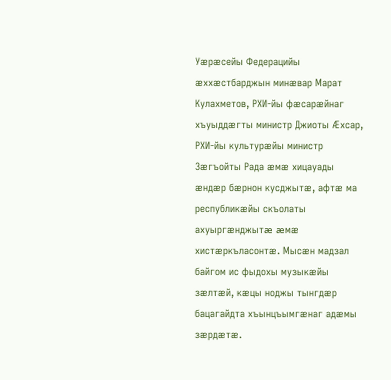Уæрæсейы Федерацийы æххæстбарджын минæвар Марат Кулахметов, РХИ-йы фæсарæйнаг хъуыддæгты министр Джиоты Æхсар, РХИ-йы культурæйы министр Зæгъойты Рада æмæ хицауады æндæр бæрнон кусджытæ, афтæ ма республикæйы скъолаты ахуыргæнджытæ æмæ хистæркъласонтæ. Мысæн мадзал байгом ис фыдохы музыкæйы зæлтæй, кæцы ноджы тынгдæр бацагайдта хъынцъымгæнаг адæмы зæрдæтæ.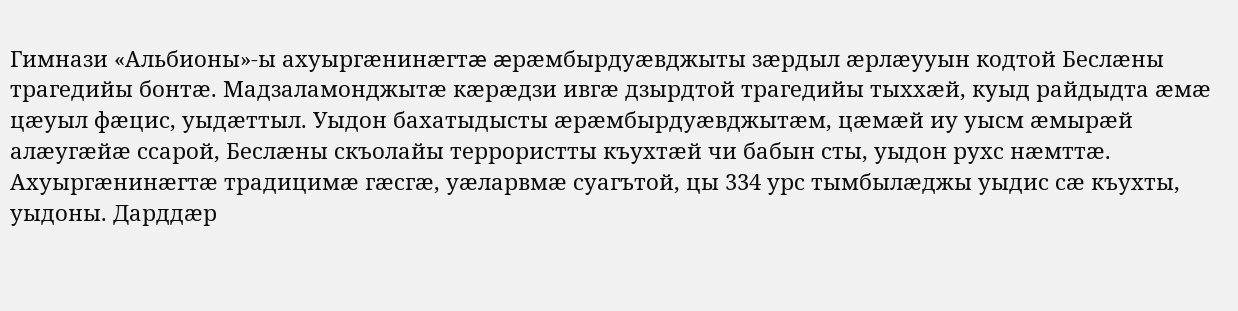Гимнази «Альбионы»-ы ахуыргæнинæгтæ æрæмбырдуæвджыты зæрдыл æрлæууын кодтой Беслæны трагедийы бонтæ. Мадзаламонджытæ кæрæдзи ивгæ дзырдтой трагедийы тыххæй, куыд райдыдта æмæ цæуыл фæцис, уыдæттыл. Уыдон бахатыдысты æрæмбырдуæвджытæм, цæмæй иу уысм æмырæй алæугæйæ ссарой, Беслæны скъолайы террористты къухтæй чи бабын сты, уыдон рухс нæмттæ. Ахуыргæнинæгтæ традицимæ гæсгæ, уæларвмæ суагътой, цы 334 урс тымбылæджы уыдис сæ къухты, уыдоны. Дарддæр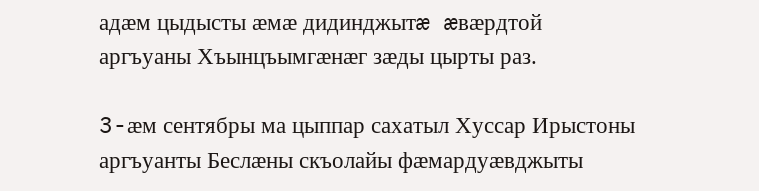адæм цыдысты æмæ дидинджытæ æвæрдтой аргъуаны Хъынцъымгæнæг зæды цырты раз.

3-æм сентябры ма цыппар сахатыл Хуссар Ирыстоны аргъуанты Беслæны скъолайы фæмардуæвджыты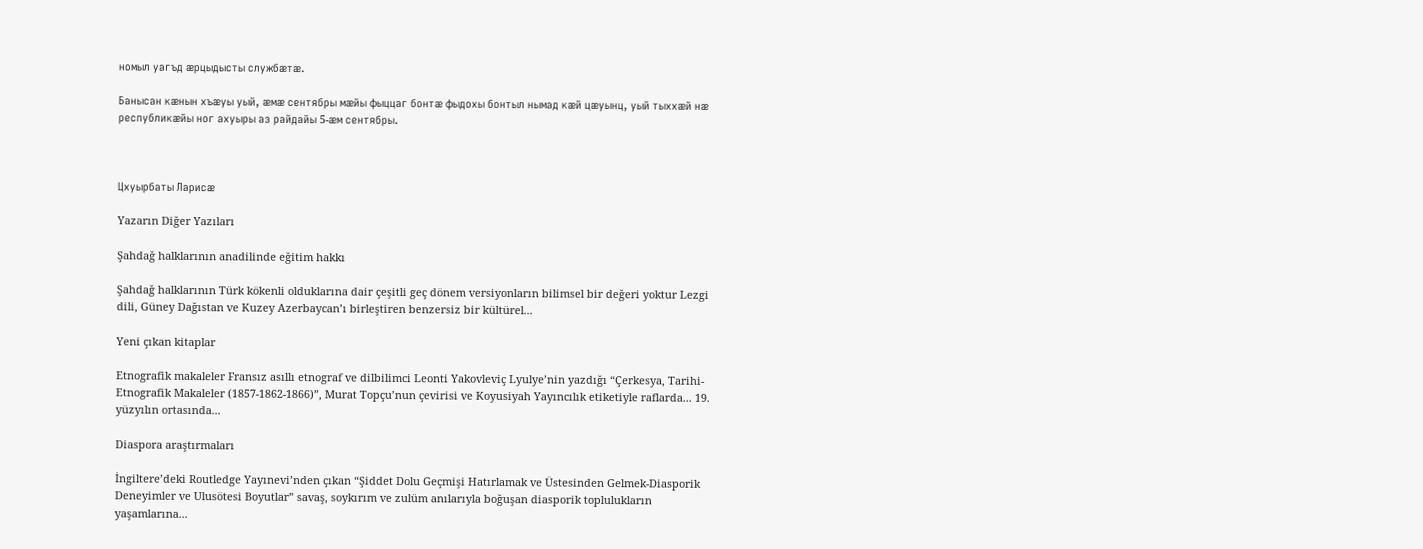номыл уагъд æрцыдысты службæтæ.

Банысан кæнын хъæуы уый, æмæ сентябры мæйы фыццаг бонтæ фыдохы бонтыл нымад кæй цæуынц, уый тыххæй нæ республикæйы ног ахуыры аз райдайы 5-æм сентябры.



Цхуырбаты Ларисæ

Yazarın Diğer Yazıları

Şahdağ halklarının anadilinde eğitim hakkı

Şahdağ halklarının Türk kökenli olduklarına dair çeşitli geç dönem versiyonların bilimsel bir değeri yoktur Lezgi dili, Güney Dağıstan ve Kuzey Azerbaycan’ı birleştiren benzersiz bir kültürel...

Yeni çıkan kitaplar

Etnografik makaleler Fransız asıllı etnograf ve dilbilimci Leonti Yakovleviç Lyulye’nin yazdığı “Çerkesya, Tarihi-Etnografik Makaleler (1857-1862-1866)”, Murat Topçu’nun çevirisi ve Koyusiyah Yayıncılık etiketiyle raflarda... 19. yüzyılın ortasında...

Diaspora araştırmaları

İngiltere’deki Routledge Yayınevi’nden çıkan “Şiddet Dolu Geçmişi Hatırlamak ve Üstesinden Gelmek-Diasporik Deneyimler ve Ulusötesi Boyutlar” savaş, soykırım ve zulüm anılarıyla boğuşan diasporik toplulukların yaşamlarına...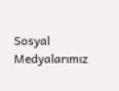Sosyal Medyalarımız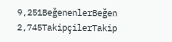9,251BeğenenlerBeğen
2,745TakipçilerTakip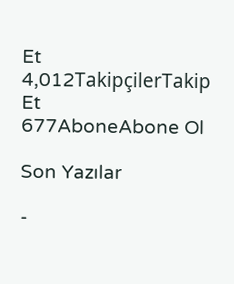Et
4,012TakipçilerTakip Et
677AboneAbone Ol

Son Yazılar

-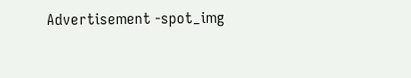Advertisement -spot_img